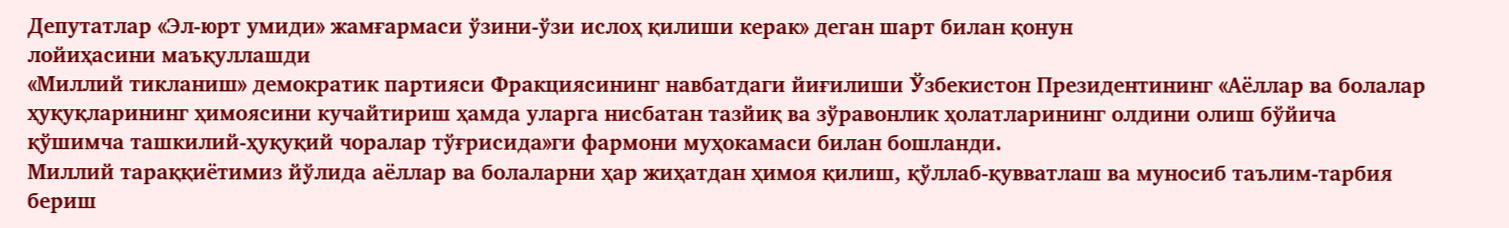Депутатлар «Эл-юрт умиди» жамғармаси ўзини-ўзи ислоҳ қилиши керак» деган шарт билан қонун
лойиҳасини маъқуллашди
«Миллий тикланиш» демократик партияси Фракциясининг навбатдаги йиғилиши Ўзбекистон Президентининг «Аёллар ва болалар ҳуқуқларининг ҳимоясини кучайтириш ҳамда уларга нисбатан тазйиқ ва зўравонлик ҳолатларининг олдини олиш бўйича қўшимча ташкилий-ҳуқуқий чоралар тўғрисида»ги фармони муҳокамаси билан бошланди.
Миллий тараққиётимиз йўлида аёллар ва болаларни ҳар жиҳатдан ҳимоя қилиш, қўллаб-қувватлаш ва муносиб таълим-тарбия бериш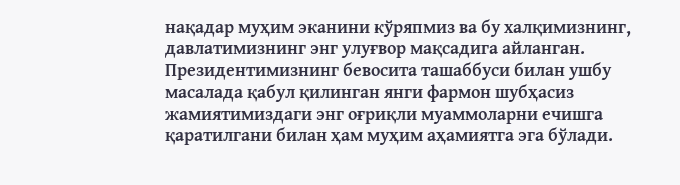нақадар муҳим эканини кўряпмиз ва бу халқимизнинг, давлатимизнинг энг улуғвор мақсадига айланган. Президентимизнинг бевосита ташаббуси билан ушбу масалада қабул қилинган янги фармон шубҳасиз жамиятимиздаги энг оғриқли муаммоларни ечишга қаратилгани билан ҳам муҳим аҳамиятга эга бўлади.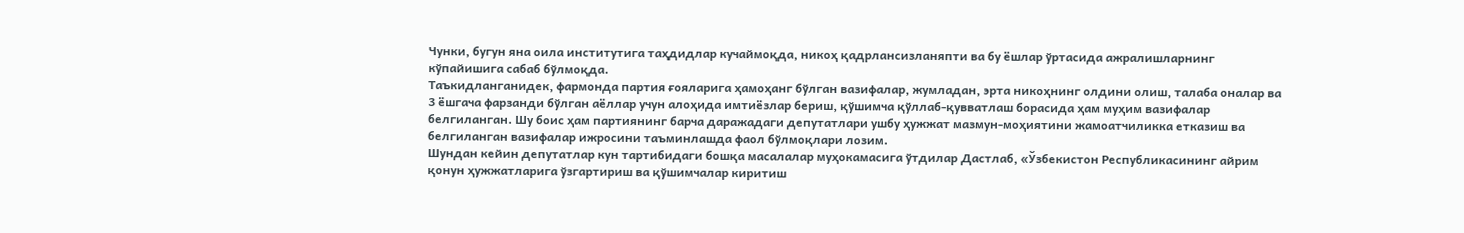Чунки, бугун яна оила институтига таҳдидлар кучаймоқда, никоҳ қадрлансизланяпти ва бу ёшлар ўртасида ажралишларнинг кўпайишига сабаб бўлмоқда.
Таъкидланганидек, фармонда партия ғояларига ҳамоҳанг бўлган вазифалар, жумладан, эрта никоҳнинг олдини олиш, талаба оналар ва 3 ёшгача фарзанди бўлган аёллар учун алоҳида имтиёзлар бериш, қўшимча қўллаб-қувватлаш борасида ҳам муҳим вазифалар белгиланган. Шу боис ҳам партиянинг барча даражадаги депутатлари ушбу ҳужжат мазмун-моҳиятини жамоатчиликка етказиш ва белгиланган вазифалар ижросини таъминлашда фаол бўлмоқлари лозим.
Шундан кейин депутатлар кун тартибидаги бошқа масалалар муҳокамасига ўтдилар Дастлаб, «Ўзбекистон Республикасининг айрим қонун ҳужжатларига ўзгартириш ва қўшимчалар киритиш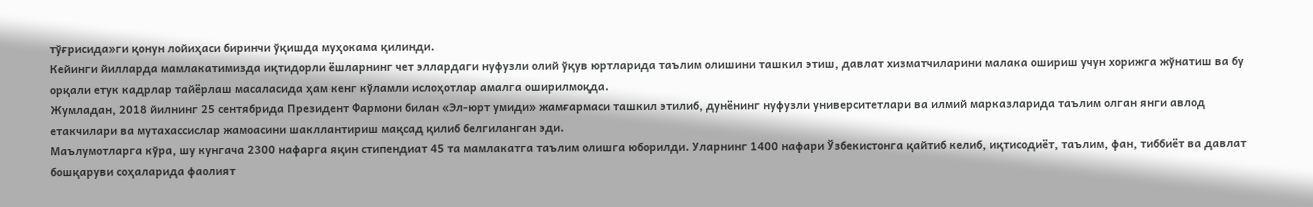тўғрисида»ги қонун лойиҳаси биринчи ўқишда муҳокама қилинди.
Кейинги йилларда мамлакатимизда иқтидорли ёшларнинг чет эллардаги нуфузли олий ўқув юртларида таълим олишини ташкил этиш, давлат хизматчиларини малака ошириш учун хорижга жўнатиш ва бу орқали етук кадрлар тайёрлаш масаласида ҳам кенг кўламли ислоҳотлар амалга оширилмоқда.
Жумладан, 2018 йилнинг 25 сентябрида Президент Фармони билан «Эл-юрт умиди» жамғармаси ташкил этилиб, дунёнинг нуфузли университетлари ва илмий марказларида таълим олган янги авлод етакчилари ва мутахассислар жамоасини шакллантириш мақсад қилиб белгиланган эди.
Маълумотларга кўра, шу кунгача 2300 нафарга яқин стипендиат 45 та мамлакатга таълим олишга юборилди. Уларнинг 1400 нафари Ўзбекистонга қайтиб келиб, иқтисодиёт, таълим, фан, тиббиёт ва давлат бошқаруви соҳаларида фаолият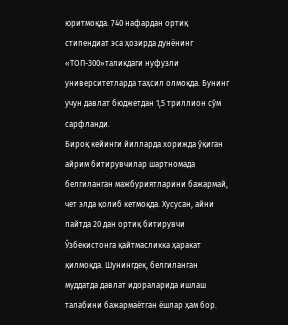юритмоқда. 740 нафардан ортиқ стипендиат эса ҳозирда дунёнинг «ТОП-300»таликдаги нуфузли университетларда таҳсил олмоқда. Бунинг учун давлат бюджетдан 1,5 триллион сўм сарфланди.
Бироқ кейинги йилларда хорижда ўқиган айрим битирувчилар шартномада белгиланган мажбуриятларини бажармай, чет элда қолиб кетмоқда. Хусусан, айни пайтда 20 дан ортиқ битирувчи Ўзбекистонга қайтмасликка ҳаракат қилмоқда. Шунингдек, белгиланган муддатда давлат идораларида ишлаш талабини бажармаётган ёшлар ҳам бор.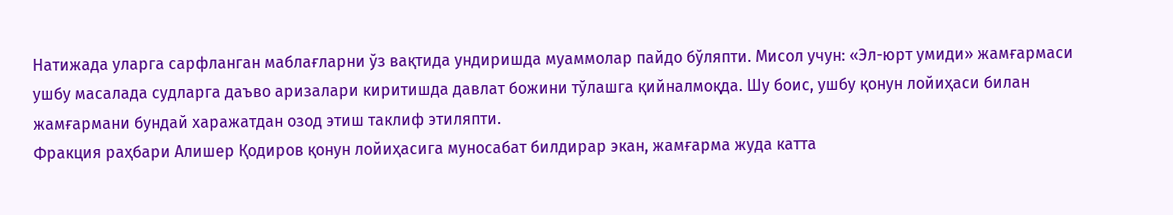Натижада уларга сарфланган маблағларни ўз вақтида ундиришда муаммолар пайдо бўляпти. Мисол учун: «Эл-юрт умиди» жамғармаси ушбу масалада судларга даъво аризалари киритишда давлат божини тўлашга қийналмоқда. Шу боис, ушбу қонун лойиҳаси билан жамғармани бундай харажатдан озод этиш таклиф этиляпти.
Фракция раҳбари Алишер Қодиров қонун лойиҳасига муносабат билдирар экан, жамғарма жуда катта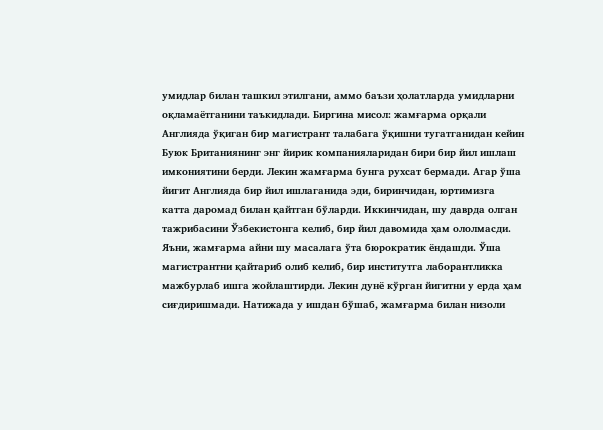умидлар билан ташкил этилгани, аммо баъзи ҳолатларда умидларни оқламаётганини таъкидлади. Биргина мисол: жамғарма орқали Англияда ўқиган бир магистрант талабага ўқишни тугатганидан кейин Буюк Британиянинг энг йирик компанияларидан бири бир йил ишлаш имкониятини берди. Лекин жамғарма бунга рухсат бермади. Агар ўша йигит Англияда бир йил ишлаганида эди, биринчидан, юртимизга катта даромад билан қайтган бўларди. Иккинчидан, шу даврда олган тажрибасини Ўзбекистонга келиб, бир йил давомида ҳам ололмасди. Яъни, жамғарма айни шу масалага ўта бюрократик ёндашди. Ўша магистрантни қайтариб олиб келиб, бир институтга лаборантликка мажбурлаб ишга жойлаштирди. Лекин дунё кўрган йигитни у ерда ҳам сиғдиришмади. Натижада у ишдан бўшаб, жамғарма билан низоли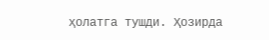ҳолатга тушди. Ҳозирда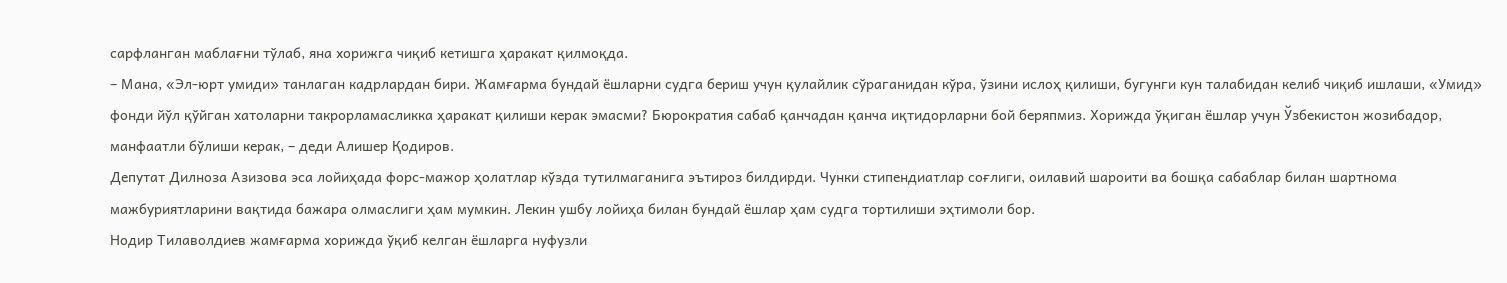сарфланган маблағни тўлаб, яна хорижга чиқиб кетишга ҳаракат қилмоқда.
– Мана, «Эл-юрт умиди» танлаган кадрлардан бири. Жамғарма бундай ёшларни судга бериш учун қулайлик сўраганидан кўра, ўзини ислоҳ қилиши, бугунги кун талабидан келиб чиқиб ишлаши, «Умид» фонди йўл қўйган хатоларни такрорламасликка ҳаракат қилиши керак эмасми? Бюрократия сабаб қанчадан қанча иқтидорларни бой беряпмиз. Хорижда ўқиган ёшлар учун Ўзбекистон жозибадор, манфаатли бўлиши керак, – деди Алишер Қодиров.
Депутат Дилноза Азизова эса лойиҳада форс-мажор ҳолатлар кўзда тутилмаганига эътироз билдирди. Чунки стипендиатлар соғлиги, оилавий шароити ва бошқа сабаблар билан шартнома мажбуриятларини вақтида бажара олмаслиги ҳам мумкин. Лекин ушбу лойиҳа билан бундай ёшлар ҳам судга тортилиши эҳтимоли бор.
Нодир Тилаволдиев жамғарма хорижда ўқиб келган ёшларга нуфузли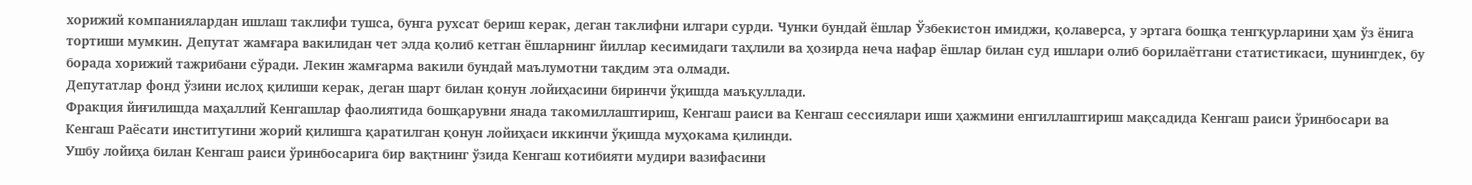хорижий компаниялардан ишлаш таклифи тушса, бунга рухсат бериш керак, деган таклифни илгари сурди. Чунки бундай ёшлар Ўзбекистон имиджи, қолаверса, у эртага бошқа тенгқурларини ҳам ўз ёнига тортиши мумкин. Депутат жамғара вакилидан чет элда қолиб кетган ёшларнинг йиллар кесимидаги таҳлили ва ҳозирда неча нафар ёшлар билан суд ишлари олиб борилаётгани статистикаси, шунингдек, бу борада хорижий тажрибани сўради. Лекин жамғарма вакили бундай маълумотни тақдим эта олмади.
Депутатлар фонд ўзини ислоҳ қилиши керак, деган шарт билан қонун лойиҳасини биринчи ўқишда маъқуллади.
Фракция йиғилишда маҳаллий Кенгашлар фаолиятида бошқарувни янада такомиллаштириш, Кенгаш раиси ва Кенгаш сессиялари иши ҳажмини енгиллаштириш мақсадида Кенгаш раиси ўринбосари ва Кенгаш Раёсати институтини жорий қилишга қаратилган қонун лойиҳаси иккинчи ўқишда муҳокама қилинди.
Ушбу лойиҳа билан Кенгаш раиси ўринбосарига бир вақтнинг ўзида Кенгаш котибияти мудири вазифасини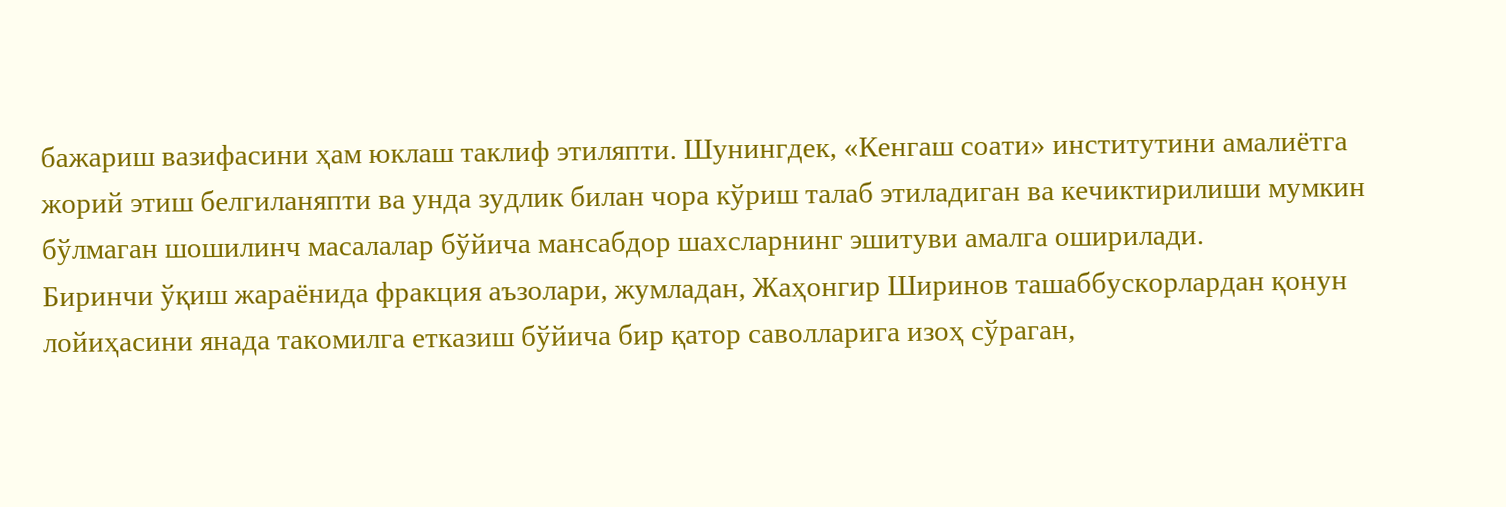бажариш вазифасини ҳам юклаш таклиф этиляпти. Шунингдек, «Кенгаш соати» институтини амалиётга жорий этиш белгиланяпти ва унда зудлик билан чора кўриш талаб этиладиган ва кечиктирилиши мумкин бўлмаган шошилинч масалалар бўйича мансабдор шахсларнинг эшитуви амалга оширилади.
Биринчи ўқиш жараёнида фракция аъзолари, жумладан, Жаҳонгир Ширинов ташаббускорлардан қонун лойиҳасини янада такомилга етказиш бўйича бир қатор саволларига изоҳ сўраган,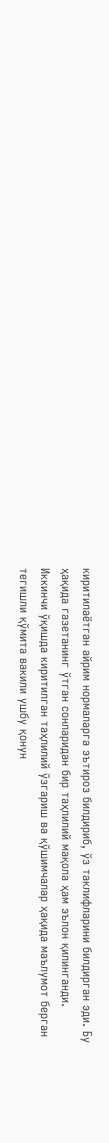киритилаётган айрим нормаларга эътироз билдириб, ўз таклифларини билдирган эди. Бу ҳақида газетанинг ўтган сонларидан бир таҳлилий мақола ҳам эълон қилинганди.
Иккинчи ўқишда киритилган таҳлилий ўзгариш ва қўшимчалар ҳақида маълумот берган тегишли қўмита вакили ушбу қонун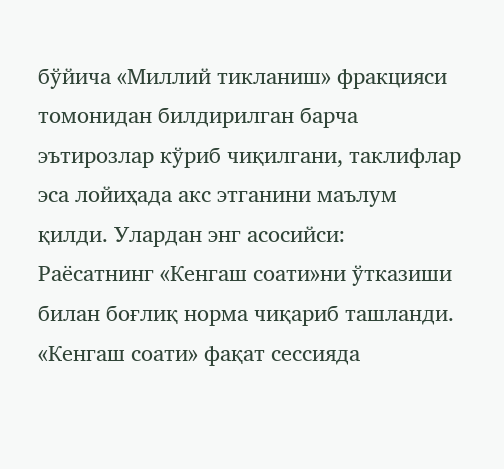бўйича «Миллий тикланиш» фракцияси томонидан билдирилган барча эътирозлар кўриб чиқилгани, таклифлар эса лойиҳада акс этганини маълум қилди. Улардан энг асосийси: Раёсатнинг «Кенгаш соати»ни ўтказиши билан боғлиқ норма чиқариб ташланди. «Кенгаш соати» фақат сессияда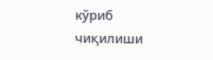кўриб чиқилиши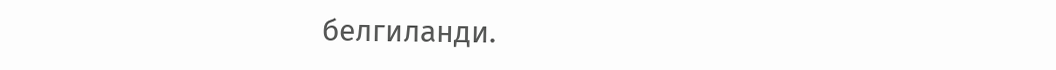белгиланди.